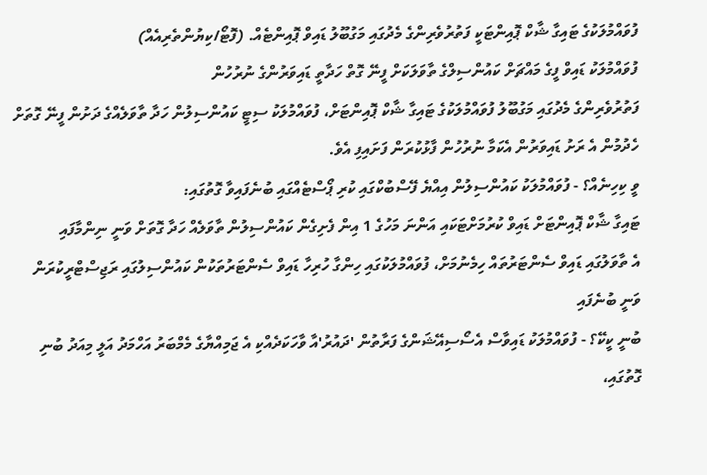ފުވައްމުލަކުގެ ޓައިގާ ޝާކް ޕޮއިންޓަކީ ފަތުރުވެރިންގެ މެދުގައި މަގުބޫލު ޑައިވް ޕޮއިންޓެއް. (ފޮޓޯ/ކިޔުންތެރިއެއް)
ފުވައްމުލަކު ޑައިވް ފީގެ މައްޗަށް ކައުންސިލްގެ ތާވަލަކަށް ފީނޭ ގޮތް ހަދާތީ ޑައިވަރުންގެ ނުރުހުން
ފަތުރުވެރިންގެ މެދުގައި މަގުބޫލު ފުވައްމުލަކުގެ ޓައިގާ ޝާކް ޕޮއިންޓަށް، ފުވައްމުލަކު ސިޓީ ކައުންސިލުން ހަދާ ތާވަލެއްގެ ދަށުން ފީނޭ ގޮތަށް ހެދުމުން އެ ރަށު ޑައިވަރުން އެކަމާ ނުރުހުން ފާޅުކުރަން ފަށައިފި އެވެ.
ވީ ކިހިނެއް؟ - ފުވައްމުލަކު ކައުންސިލުން އިއްޔެ ފޭސްބުކްގައި ކުރި ޕޯސްޓެއްގައި ބުނެފައިވާ ގޮތުގައި:
ޓައިގާ ޝާކް ޕޮއިންޓަށް ޑައިވް ކުރުމަށްޓަކައި އަންނަ މަހުގެ 1 އިން ފެށިގެން ކައުންސިލުން ތާވަލެއް ހަދާ ގޮތަށް ވަނީ ނިންމާފައި
އެ ތާވަލުގައި ޑައިވް ސެންޓަރުތައް ހިމެނުމަށް، ފުވައްމުލަކުގައި ހިންގާ ހުރިހާ ޑައިވް ސެންޓަރުތަކުން ކައުންސިލުގައި ރަޖިސްޓްރީކުރަން ވަނީ ބުނެފައި
ބުނީ ކީކޭ؟ - ފުވައްމުލަކު ޑައިވާސް އެސޯސިއޭޝަންގެ ފަރާތުން 'ދައުރު'އާ ވާހަކަދެއްކި އެ ޖަމިއްޔާގެ މެމްބަރު އަހްމަދު އަލީ މިއަދު ބުނި ގޮތުގައި،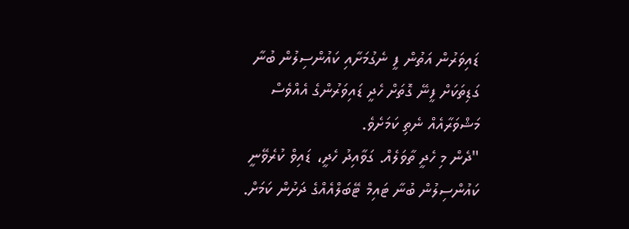ޑައިވަރުން އަތުން ފީ ނެގުމަށާއި ކައުންސިލުން ބުނާ ގަޑިތަކަށް ފީނޭ ގޮތަށް ހެދީ ޑައިވަރުންގެ އެއްވެސް މަޝްވަރާއެއް ނެތި ކަމަށެވެ.
"ދެން މި ހެދީ ތާވަލެއް. ގަވާއިދު ހެދީ، ޑައިވް ކުރެވޭނީ ކައުންސިލުން ބުނާ ޓައިމް ޓޭބަލްއެއްގެ ދަށުން ކަމަށް.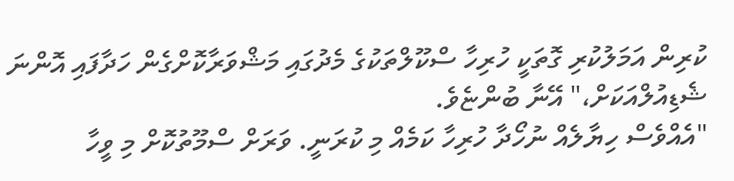ކުރިން އަމަލުކުރި ގޮތަކީ ހުރިހާ ސްކޫލްތަކުގެ މެދުގައި މަޝްވަރާކޮށްގެން ހަދާފައި އޮންނަ ޝެޑިއުލްއަކަށް،" އޭނާ ބުންޏެވެ.
"އެއްވެސް ހިޔާލެއް ނުހޯދާ ހުރިހާ ކަމެއް މި ކުރަނީ. ވަރަށް ސްމޫތުކޮށް މި ވީހާ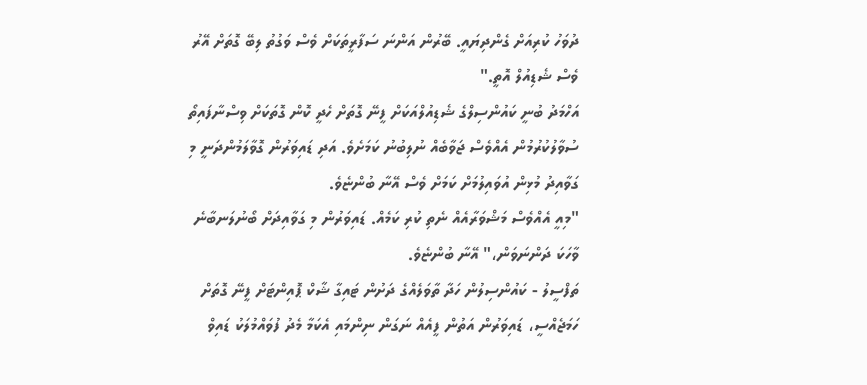ދުވަހު ކުރިއަށް ގެންދިޔައީ. ބޭރުން އަންނަ ސަފާރީތަކަށް ވެސް ވަގުތު ލިބޭ ގޮތަށް އޭރު ވެސް ޝެޑިއުލް އޮތީ."
އަހްމަދު ބުނީ ކައުންސިލްގެ ޝެޑިއުލްއަކަށް ފީނޭ ގޮތަށް ހެދީ ކޮން ގޮތަކަށް ވިސްނާފައިތޯ ސުވާލުކުރުމުން އެއްވެސް ޖަވާބެއް ނުލިބުނު ކަމަށެވެ. އަދި ޑައިވަރުން ގޮވާލަމުންދަނީ މި ގަވާއިދު މުޅިން އުވައިލުމަށް ކަމަށް ވެސް އޭނާ ބުންޏެވެ.
"މިއީ އެއްވެސް މަޝްވަރާއެއް ނެތި ކުރި ކަމެއް. ޑައިވަރުން މި ގަވާއިދަށް ބޯނުލަނބާނެ ވާހަކަ ދަންނަވަން،" އޭނާ ބުންޏެވެ.
ތަފްސީލު - ކައުންސިލުން ހަދާ ތާވަލެއްގެ ދަށުން ޓައިގާ ޝާކް ޕޮއިންޓަށް ފީނޭ ގޮތަށް ހަމަޖެއްސީ، ޑައިވަރުން އަތުން ފީއެއް ނަގަން ނިންމައި އެކަމާ މެދު ފުވައްމުލަކު ޑައިވް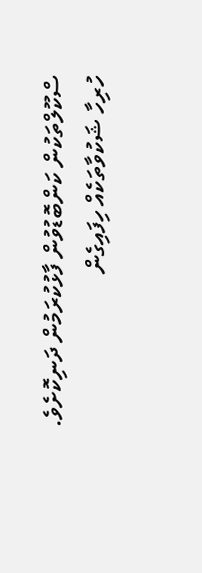ސްކޫލްތަކުން ކަންބޮޑުވުން ފާޅުކުރަމުން ދަނިކޮށެވެ.
ހުރިހާ ޝަކުވާތަކެއް ހިފައިގެން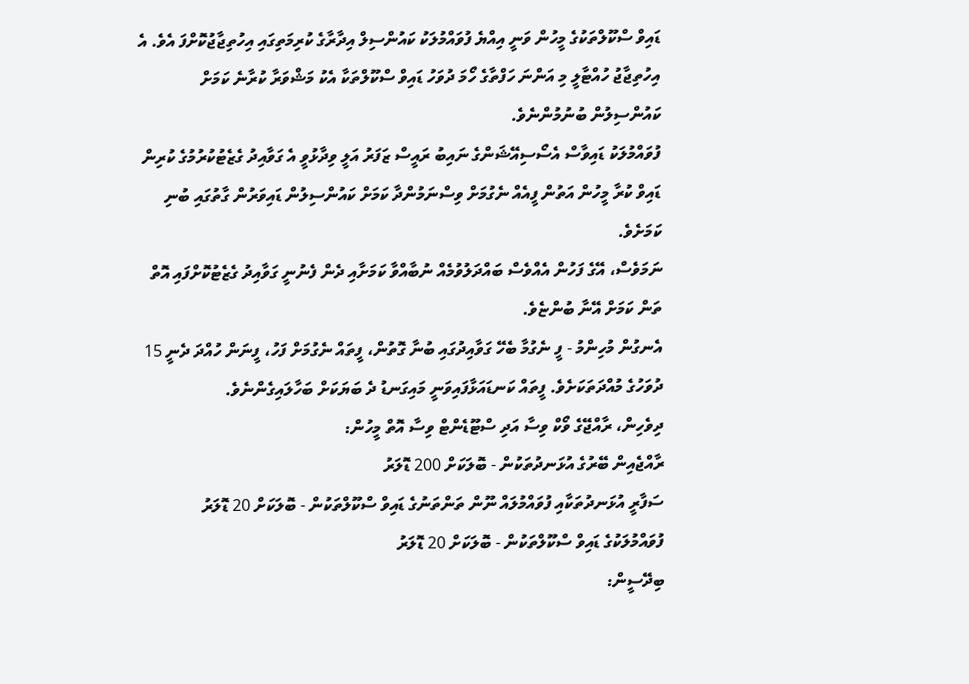ޑައިވް ސްކޫލްތަކުގެ މީހުން ވަނީ އިއްޔެ ފުވައްމުލަކު ކައުންސިލް އިދާރާގެ ކުރިމަތިގައި އިހުތިޖާޖުކޮށްފަ އެވެ. އެ އިހުތިޖާޖު ހުއްޓާލީ މި އަންނަ ހަފްތާގެ ހޯމަ ދުވަހު ޑައިވް ސްކޫލްތަކާ އެކު މަޝްވަރާ ކުރާނެ ކަމަށް ކައުންސިލުން ބުނުމުންނެވެ.
ފުވައްމުލަކު ޑައިވާސް އެސޯސިއޭޝަންގެ ނައިބު ރައީސް ޒަފަރު އަލީ ވިދާޅުވީ އެ ގަވާއިދު ގެޒެޓުކުރުމުގެ ކުރިން ޑައިވް ކުރާ މީހުން އަތުން ފީއެއް ނެގުމަށް ވިސްނަމުންދާ ކަމަށް ކައުންސިލުން ޑައިވަރުން ގާތުގައި ބުނި ކަމަށެވެ.
ނަމަވެސް، އޭގެ ފަހުން އެއްވެސް ބައްދަލުވުމެއް ނުބާއްވާ ކަމަށާއި ދެން ފެނުނީ ގަވާއިދު ގެޒެޓުކޮށްފައި އޮތް ތަން ކަމަށް އޭނާ ބުންޏެވެ.
އެނގުން މުހިންމު - ފީ ނެގުމާ ބެހޭ ގަވާއިދުގައި ބުނާ ގޮތުން، ފީތައް ނެގުމަށް ފަހު، ފީނަން ހުއްދަ ދެނީ 15 ދުވަހުގެ މުއްދަތަކަށެވެ. ފީތައް ކަނޑައަޅާފައިވަނީ މައިގަނޑު ދެ ބަޔަކަށް ބަހާލައިގެންނެވެ.
ދިވެހިން، ރާއްޖޭގެ ވޯކް ވިސާ އަދި ސްޓޫޑެންޓް ވިސާ އޮތް މީހުން:
ރާއްޖެއިން ބޭރުގެ އުޅަނދުތަކުން - ބޮލަކަށް 200 ޑޮލަރު
ސަފާރީ އުޅަނދުތަކާއި ފުވައްމުލައް ނޫން ތަންތަނުގެ ޑައިވް ސްކޫލްތަކުން - ބޮލަކަށް 20 ޑޮލަރު
ފުވައްމުލަކުގެ ޑައިވް ސްކޫލްތަކުން - ބޮލަކަށް 20 ޑޮލަރު
ބިދޭސީން: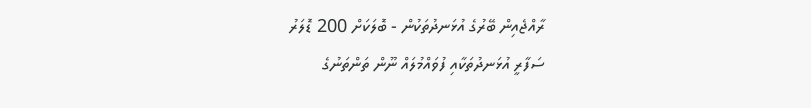ރާއްޖެއިން ބޭރުގެ އުޅަނދުތަކުން - ބޮލަކަށް 200 ޑޮލަރު
ސަފާރީ އުޅަނދުތަކާއި ފުވައްމުލައް ނޫން ތަންތަނުގެ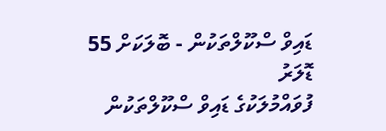ޑައިވް ސްކޫލްތަކުން - ބޮލަކަށް 55 ޑޮލަރު
ފުވައްމުލަކުގެ ޑައިވް ސްކޫލްތަކުން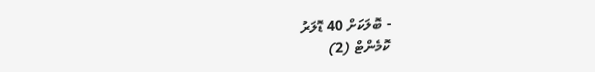- ބޮލަކަށް 40 ޑޮލަރު
ކޮމެންޓް (2)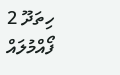ހިތަދޫ 2
ފޯއްމުލައް